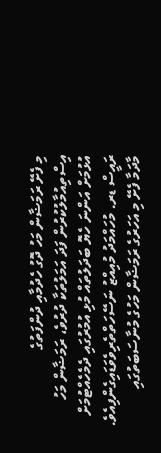މި ފެށޭ ރަމަޟާން މަހު ދޮގު ހެދުމާއި ދުންފަތުގެ އިސްތިއުމާލުކުރުން ފަދަ އަމަލުތަކާ ދުރުވެ، ރަމަޟާން މަހު އުޅުމަށް އަންނަ ހެޔޮ ބަދަލުތައް މުޅި އުމުރުގައި ދެމެހެއްޓުމަށް ރައީސް ޑރ. މުހައްމަދު މުއިއްޒު ނަސޭހަތްތެރިވެވަޑައިގެންފިއެވެ.
މާދަމާ ފެށޭ މި އަހަރުގެ ރަމަޟާން މަހުގެ މުނާސަބަތުގައި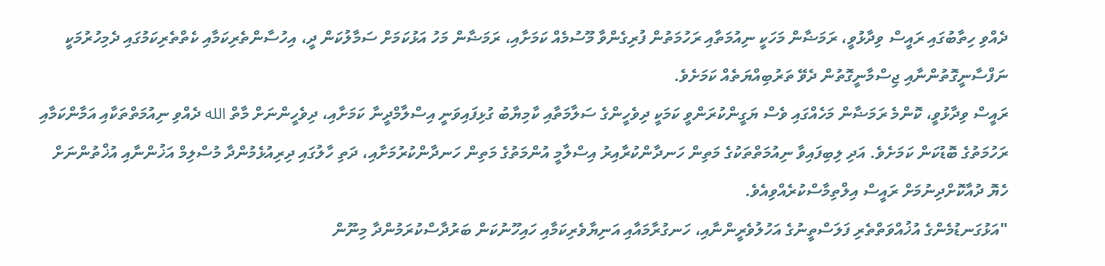ދެއްވި ހިތާބުގައި ރައީސް ވިދާޅުވީ، ރަމަޟާން މަހަކީ ނިއުމަތާއި ރަހުމަތުން ފުރިގެންވާ މޫސުމެއް ކަމަށާއި، ރަމަޟާން މަހު އަޅުކަމަށް ސަމާލުކަން ދީ، އިހުސާންތެރިކަމާއި ކެތްތެރިކަމުގައި ދެމިހުރުމަކީ ނަފްސާނީގޮތުންނާއި ޖިސްމާނީގޮތުން ދެވޭ ތަރުބިއްޔަތެއް ކަމަށެވެ.
ރައީސް ވިދާޅުވީ، ކޮންމެ ރަމަޟާން މަހެއްގައި ވެސް ޔަގީންކުރަންވީ ކަމަކީ ދިވެހީންގެ ސަލާމަތާއި ކާމިޔާބު ގުޅިފައިވަނީ އިސްލާމްދީނާ ކަމަށާއި، ދިވެހީންނަށް މާތް الله ދެއްވި ނިއުމަތްތަކާއި އަމާންކަމާއި ރަހުމަތުގެ ބޮޑުކަން ކަމަށެވެ. އަދި ލިބިފައިވާ ނިއުމަތްތަކުގެ މަތިން ހަނދާންކުރާއިރު އިސްލާމީ އުންމަތުގެ މަތިން ހަނދާންކުރުމަށާއި، ދަތި ހާލުގައި ދިރިއުޅެމުންދާ މުސްލިމް އަޚުންނާއި އުޚްތުންނަށް ހެޔޮ ދުއާކޮށްދިނުމަށް ރައީސް އިލްތިމާސްކުރެއްވިއެވެ.
"އަޅުގަނޑުމެންގެ އުޚުއްވަތްތެރި ފަލަސްތީނުގެ އަހުލުވެރީންނާއި، ހަނގުރާމައާއި އަނިޔާވެރިކަމާއި ހައިހޫނުކަން ބަރުދާސްކުރަމުންދާ މިނޫން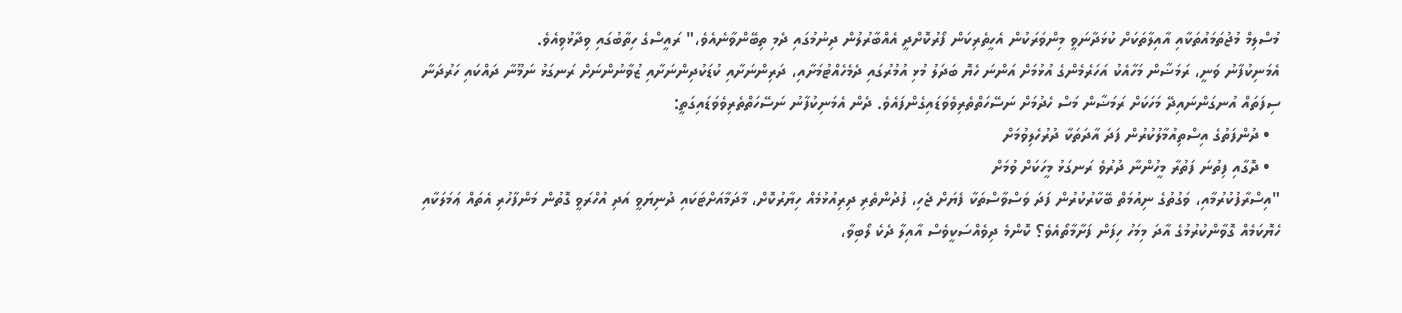މުސްލިމް މުޖުތަމައުތަކާއި އާއިލާތަކަށް ކުޅަދާނަވީ މިންވަރަކުން އެހީތެރިކަން ފޯރުކޮށްދީ އެއްބާރުލުން ދިނުމުގައި ދެމި ތިބޭންވާނެއެވެ،" ރައީސްގެ ހިތާބުގައި ވިދާޅުވިއެވެ.
އެމަނިކުފާނު ވަނީ، ރަމަޟާން މަހާއެކު އަހަރެމެންގެ އުޅުމަށް އަންނަ ހެޔޮ ބަދަލު މުޅި އުމުރުގައި ދެމެހެއްޓުމަށާއި، ދަރިންނަށާއި ކުޑަކުދިންނަށާއި ޒުވާނުންނަށް ރަނގަޅު ނަމޫނާ ދައްކައި ހަރުދަނާ ސިފަތައް އުނގަންނައިދޭ މަހަކަށް ރަމަޟާން މަސް ހެދުމަށް ނަސޭހަތްތެރިވެވަޑައިގެންފައެވެ. ދެން އެމަނިކުފާނު ނަސޭހަތްތެރިވެވަޑައިގަތީ:
  • ދުންފަތުގެ އިސްތިއުމާލުކުރުން ފަދަ އާދަތަކާ ދުރުހެލިވުމަށް
  • ދޮގާއި ފިތުނަ ފަތުރާ މީހުންނާ ދުރުވެ ރަނގަޅު މީހަކަށް ވުމަށް
"އިސްރާފުކުރުމާއި، ވަގުތުގެ ނިއުމަތް ބޭކާރުކުރުން ފަދަ ވަސްވާސްތަކާ ފެޔަށް ޖެހި، ފުދުންތެރި ދިރިއުޅުމެއް ހިޔާރުކޮށް، މާދަމާއަށްޓަކައި ދުނިޔަވީ އަދި އުހްރަވީ ގޮތުން މަންފާހުރި އެތައް ޢަމަލަކާއި ހެޔޮކަމެއް ގޮވާންކުރުމުގެ އާދަ މިމަހު ހިފަން ފަށާމާތޯއެވެ؟ ކޮންމެ ދިވެއްސަކީވެސް އާއިލާ ދެކެ ލޯބިވާ،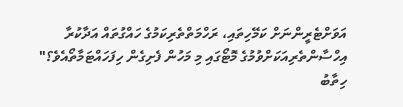އަވަށްޓެރީންނަށް ކަމޭހިތައި، ރަހްމަތްތެރިކަމުގެ ހައްގުތައް އަދާކުރާ އިހްސާންތެރިއަކަށްވުމުގެ މޮޓޯގައި މި މަހުން ފެށިގެން ހިފަހައްޓަމާތޯއެވެ؟"
ހިތާބު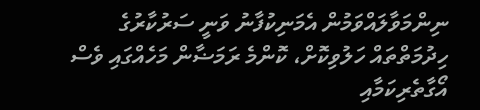ނިންމަވާލައްވަމުން އެމަނިކުފާނު ވަނީ ސަރުކާރުގެ ހިދުމަތްތައް ހަލުވިކޮށް، ކޮންމެ ރަމަޟާން މަހެއްގައި ވެސް އޯގާތެރިކަމާއި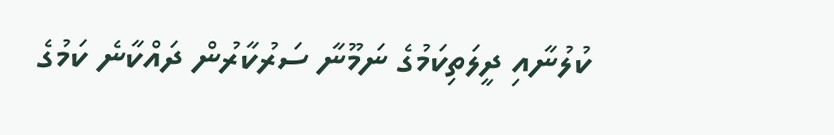ކުލުނާއި ދީލަތިކަމުގެ ނަމޫނާ ސަރުކާރުން ދައްކާނެ ކަމުގެ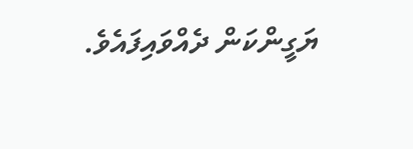ޔަގީންކަން ދެއްވައިފައެވެ.